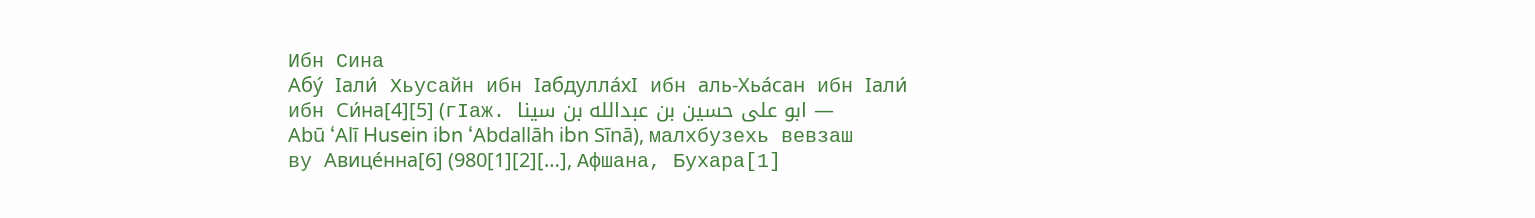Ибн Сина
Абу́ Ӏали́ Хьусайн ибн Ӏабдулла́хӀ ибн аль-Хьа́сан ибн Ӏали́ ибн Си́на[4][5] (гӀаж. ابو علی حسین بن عبدالله بن سینا — Abū ‘Alī Husein ibn ‘Abdallāh ibn Sīnā), малхбузехь вевзаш ву Авице́нна[6] (980[1][2][…], Афшана, Бухара[1]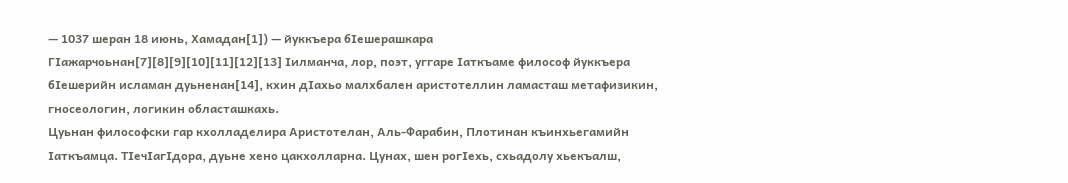— 1037 шеран 18 июнь, Хамадан[1]) — йуккъера бӀешерашкара ГӀажарчоьнан[7][8][9][10][11][12][13] Ӏилманча, лор, поэт, уггаре Ӏаткъаме философ йуккъера бӀешерийн исламан дуьненан[14], кхин дӀахьо малхбален аристотеллин ламасташ метафизикин, гносеологин, логикин областашкахь.
Цуьнан философски гар кхолладелира Аристотелан, Аль-Фарабин, Плотинан къинхьегамийн Ӏаткъамца. ТӀечӀагӀдора, дуьне хено цакхолларна. Цунах, шен рогӀехь, схьадолу хьекъалш,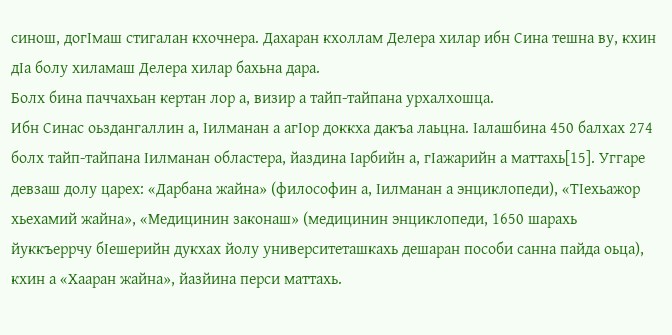синош, догӀмаш стигалан кхочнера. Дахаран кхоллам Делера хилар ибн Сина тешна ву, кхин дӀа болу хиламаш Делера хилар бахьна дара.
Болх бина паччахьан кертан лор а, визир а тайп-тайпана урхалхошца.
Ибн Синас оьздангаллин а, Ӏилманан а агӀор доккха дакъа лаьцна. Ӏалашбина 450 балхах 274 болх тайп-тайпана Ӏилманан областера, йаздина Ӏарбийн а, гӀажарийн а маттахь[15]. Уггаре девзаш долу царех: «Дарбана жайна» (философин а, Ӏилманан а энциклопеди), «ТӀехьажор хьехамий жайна», «Медицинин законаш» (медицинин энциклопеди, 1650 шарахь йуккъеррчу бӀешерийн дукхах йолу университеташкахь дешаран пособи санна пайда оьца), кхин а «Хааран жайна», йазйина перси маттахь.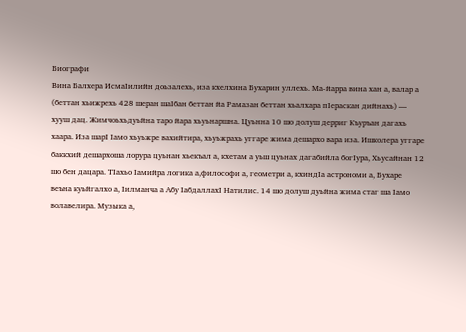Биографи
Вина Балхера ИсмаӀилийн доьзалехь, иза кхелхина Бухарин уллехь. Ма-йарра вина хан а, валар а (беттан хьижрехь 428 шеран шаӀбан беттан йа Рамазан беттан хьалхара пӀераскан дийнахь) — хууш дац. Жимчоьхьдуьйна таро йара хьуьнаршна. Цуьнна 10 шо долуш дерриг Къуръан дагахь хаара. Иза шарӀ Ӏамо хьуьжре вахийтира, хьуьжрахь уггаре жима дешархо вара иза. Ишколера уггаре баккхий дешархоша лорура цуьнан хьекъал а, кхетам а уьш цуьнах дагабийла богӀура, Хьусайнан 12 шо бен дацара. ТӀахьо Ӏамийра логика а,философи а, геометри а, кхиндӀа астрономи а, Бухаре веъна куьйгалхо а, Ӏилманча а Абу ӀабдаллахӀ Натилис. 14 шо долуш дуьйна жима стаг ша Ӏамо волавелира. Музыка а,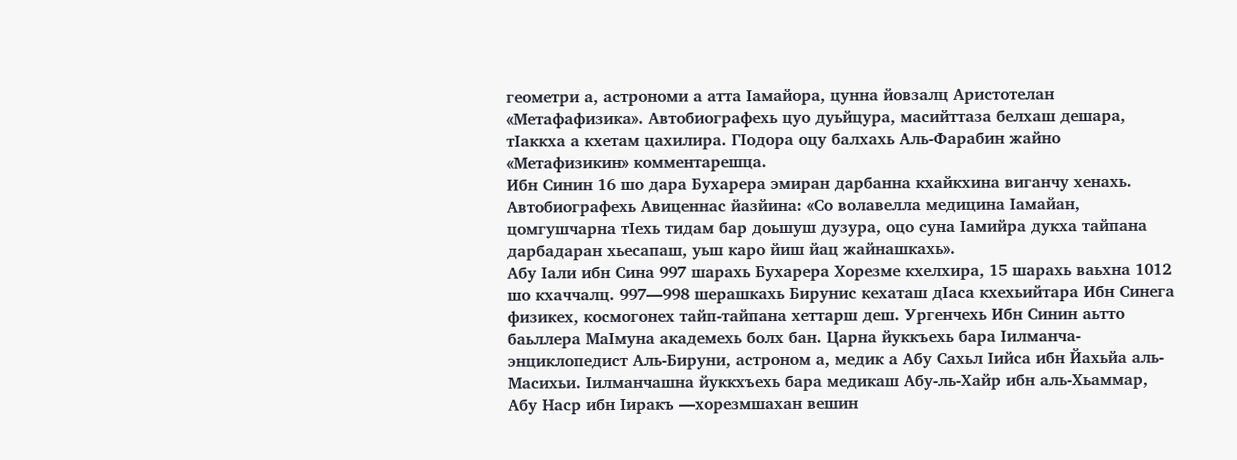геометри а, астрономи а атта Ӏамайора, цунна йовзалц Аристотелан «Метафафизика». Автобиографехь цуо дуьйцура, масийттаза белхаш дешара, тӀаккха а кхетам цахилира. ГӀодора оцу балхахь Аль-Фарабин жайно «Метафизикин» комментарешца.
Ибн Синин 16 шо дара Бухарера эмиран дарбанна кхайкхина виганчу хенахь. Автобиографехь Авиценнас йазйина: «Со волавелла медицина Ӏамайан, цомгушчарна тӀехь тидам бар доьшуш дузура, оцо суна Ӏамийра дукха тайпана дарбадаран хьесапаш, уьш каро йиш йац жайнашкахь».
Абу Ӏали ибн Сина 997 шарахь Бухарера Хорезме кхелхира, 15 шарахь ваьхна 1012 шо кхаччалц. 997—998 шерашкахь Бирунис кехаташ дӀаса кхехьийтара Ибн Синега физикех, космогонех тайп-тайпана хеттарш деш. Ургенчехь Ибн Синин аьтто баьллера МаӀмуна академехь болх бан. Царна йуккъехь бара Ӏилманча-энциклопедист Аль-Бируни, астроном а, медик а Абу Сахьл Ӏийса ибн Йахьйа аль-Масихьи. Ӏилманчашна йуккхъехь бара медикаш Абу-ль-Хайр ибн аль-Хьаммар, Абу Наср ибн Ӏиракъ —хорезмшахан вешин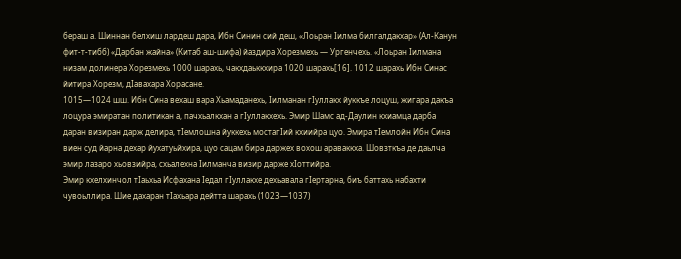бераш а. Шиннан белхиш лардеш дара, Ибн Синин сий деш, «Лоьран Ӏилма билгалдакхар» (Ал-Канун фит-т-тибб) «Дарбан жайна» (Китаб аш-шифа) йаздира Хорезмехь — Ургенчехь. «Лоьран Ӏилмана низам долинера Хорезмехь 1000 шарахь, чакхдаьккхира 1020 шарахь[16]. 1012 шарахь Ибн Синас йитира Хорезм, дӀавахара Хорасане.
1015—1024 шш. Ибн Сина вехаш вара Хьамаданехь, Ӏилманан гӀуллакх йуккъе лоцуш, жигара дакъа лоцура эмиратан политикан а, пачхьалкхан а гӀуллакхехь. Эмир Шамс ад-Даулин кхиамца дарба даран визиран дарж делира, тӀемлошна йуккехь мостагӀий кхиийра цуо. Эмира тӀемлойн Ибн Сина виен суд йарна дехар йухатуьйхира, цуо сацам бира даржех вохош араваккха. Шовзткъа де даьлча эмир лазаро хьовзийра, схьалехна Ӏилманча визир дарже хӀоттийра.
Эмир кхелхинчол тӀаьхьа Исфахана Ӏедал гӀуллакхе дехьавала гӀертарна, биъ баттахь набахти чувоьллира. Шие дахаран тӀахьара дейтта шарахь (1023—1037)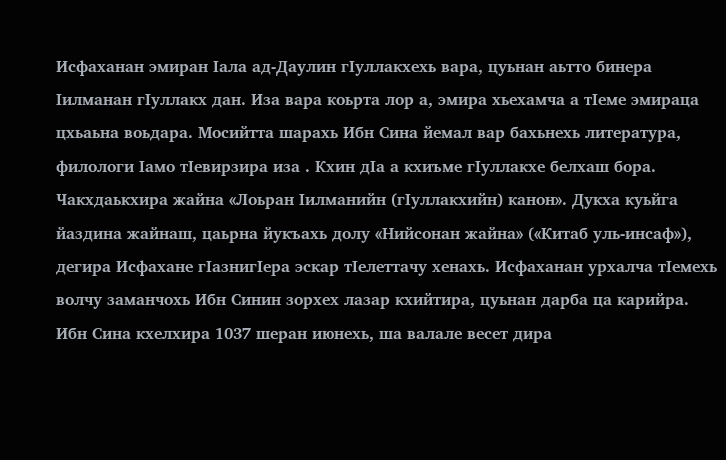Исфаханан эмиран Ӏала ад-Даулин гӀуллакхехь вара, цуьнан аьтто бинера Ӏилманан гӀуллакх дан. Иза вара коьрта лор а, эмира хьехамча а тӀеме эмираца цхьаьна воьдара. Мосийтта шарахь Ибн Сина йемал вар бахьнехь литература, филологи Ӏамо тӀевирзира иза . Кхин дӀа а кхиъме гӀуллакхе белхаш бора. Чакхдаькхира жайна «Лоьран Ӏилманийн (гӀуллакхийн) канон». Дукха куьйга йаздина жайнаш, цаьрна йукъахь долу «Нийсонан жайна» («Китаб уль-инсаф»), дегира Исфахане гӀазнигӀера эскар тӀелеттачу хенахь. Исфаханан урхалча тӀемехь волчу заманчохь Ибн Синин зорхех лазар кхийтира, цуьнан дарба ца карийра. Ибн Сина кхелхира 1037 шеран июнехь, ша валале весет дира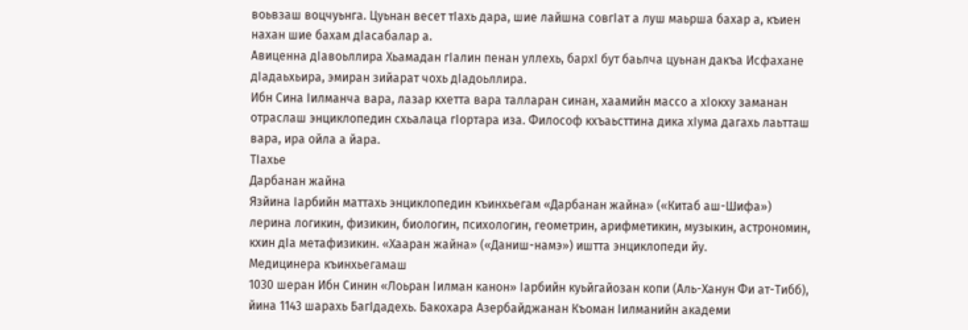воьвзаш воцчуьнга. Цуьнан весет тӀахь дара, шие лайшна совгӀат а луш маьрша бахар а, къиен нахан шие бахам дӀасабалар а.
Авиценна дӀавоьллира Хьамадан гӀалин пенан уллехь, бархӀ бут баьлча цуьнан дакъа Исфахане дӀадаьхьира, эмиран зийарат чохь дӀадоьллира.
Ибн Сина Ӏилманча вара, лазар кхетта вара талларан синан, хаамийн массо а хӀокху заманан отраслаш энциклопедин схьалаца гӀортара иза. Философ кхъаьсттина дика хӀума дагахь лаьтташ вара, ира ойла а йара.
ТӀахье
Дарбанан жайна
Язйина Ӏарбийн маттахь энциклопедин къинхьегам «Дарбанан жайна» («Китаб аш-Шифа») лерина логикин, физикин, биологин, психологин, геометрин, арифметикин, музыкин, астрономин, кхин дӀа метафизикин. «Хааран жайна» («Даниш-намэ») иштта энциклопеди йу.
Медицинера къинхьегамаш
1030 шеран Ибн Синин «Лоьран Ӏилман канон» Ӏарбийн куьйгайозан копи (Аль-Ханун Фи ат-Тибб), йина 1143 шарахь БагӀдадехь. Бакохара Азербайджанан Къоман Ӏилманийн академи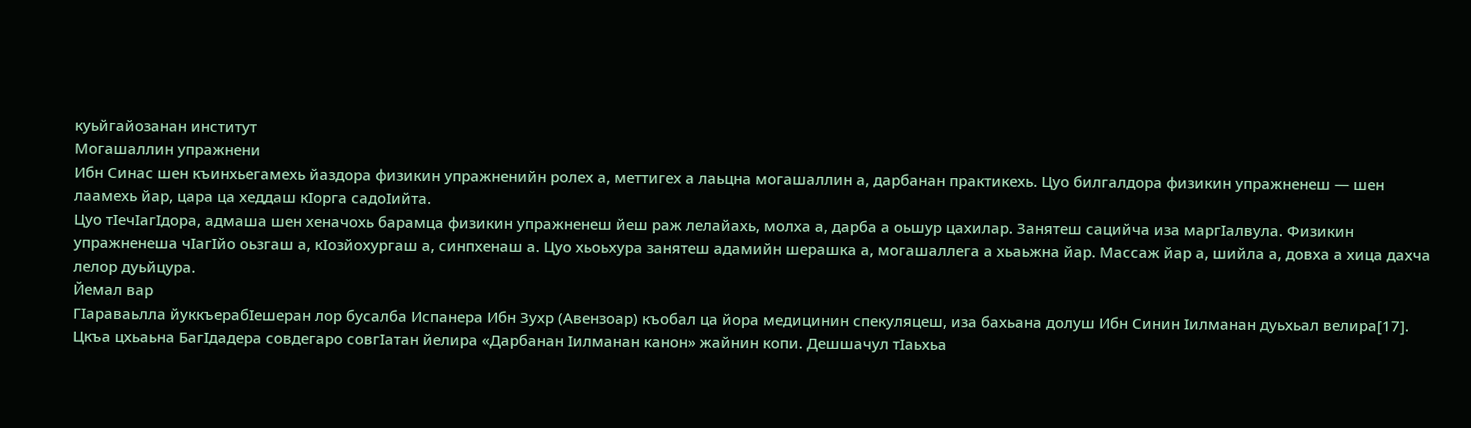куьйгайозанан институт
Могашаллин упражнени
Ибн Синас шен къинхьегамехь йаздора физикин упражненийн ролех а, меттигех а лаьцна могашаллин а, дарбанан практикехь. Цуо билгалдора физикин упражненеш — шен лаамехь йар, цара ца хеддаш кӀорга садоӀийта.
Цуо тӀечӀагӀдора, адмаша шен хеначохь барамца физикин упражненеш йеш раж лелайахь, молха а, дарба а оьшур цахилар. Занятеш сацийча иза маргӀалвула. Физикин упражненеша чӀагӀйо оьзгаш а, кӀозйохургаш а, синпхенаш а. Цуо хьоьхура занятеш адамийн шерашка а, могашаллега а хьаьжна йар. Массаж йар а, шийла а, довха а хица дахча лелор дуьйцура.
Йемал вар
ГӀараваьлла йуккъерабӀешеран лор бусалба Испанера Ибн Зухр (Авензоар) къобал ца йора медицинин спекуляцеш, иза бахьана долуш Ибн Синин Ӏилманан дуьхьал велира[17]. Цкъа цхьаьна БагӀдадера совдегаро совгӀатан йелира «Дарбанан Ӏилманан канон» жайнин копи. Дешшачул тӀаьхьа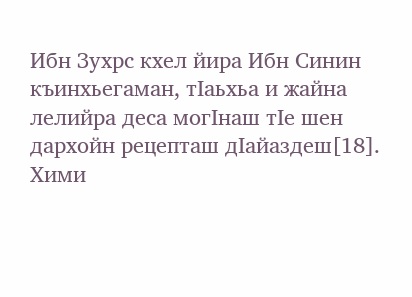Ибн Зухрс кхел йира Ибн Синин къинхьегаман, тӀаьхьа и жайна лелийра деса могӀнаш тӀе шен дархойн рецепташ дӀайаздеш[18].
Хими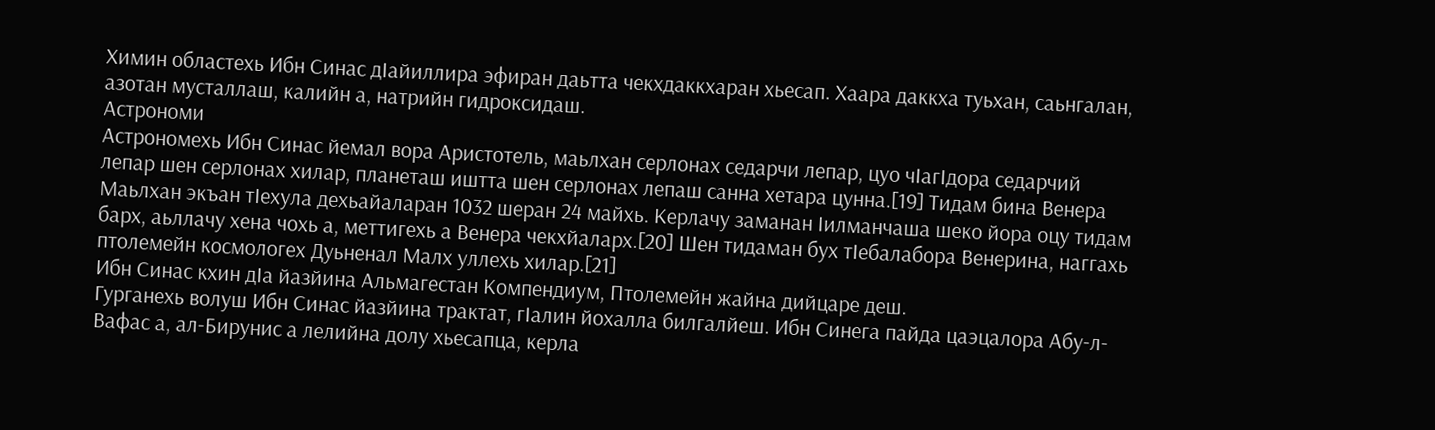Химин областехь Ибн Синас дӀайиллира эфиран даьтта чекхдаккхаран хьесап. Хаара даккха туьхан, саьнгалан, азотан мусталлаш, калийн а, натрийн гидроксидаш.
Астрономи
Астрономехь Ибн Синас йемал вора Аристотель, маьлхан серлонах седарчи лепар, цуо чӀагӀдора седарчий лепар шен серлонах хилар, планеташ иштта шен серлонах лепаш санна хетара цунна.[19] Тидам бина Венера Маьлхан экъан тӀехула дехьайаларан 1032 шеран 24 майхь. Керлачу заманан Ӏилманчаша шеко йора оцу тидам барх, аьллачу хена чохь а, меттигехь а Венера чекхйаларх.[20] Шен тидаман бух тӀебалабора Венерина, наггахь птолемейн космологех Дуьненал Малх уллехь хилар.[21]
Ибн Синас кхин дӀа йазйина Альмагестан Компендиум, Птолемейн жайна дийцаре деш.
Гурганехь волуш Ибн Синас йазйина трактат, гӀалин йохалла билгалйеш. Ибн Синега пайда цаэцалора Абу-л-Вафас а, ал-Бирунис а лелийна долу хьесапца, керла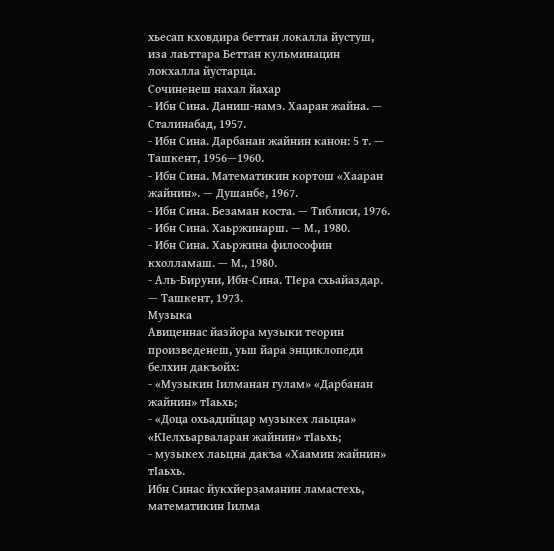хьесап кховдира беттан локалла йустуш, иза лаьттара Беттан кульминацин локхалла йустарца.
Сочиненеш нахал йахар
- Ибн Сина. Даниш-намэ. Хааран жайна. — Сталинабад, 1957.
- Ибн Сина. Дарбанан жайнин канон: 5 т. — Ташкент, 1956—1960.
- Ибн Сина. Математикин кортош «Хааран жайнин». — Душанбе, 1967.
- Ибн Сина. Безаман коста. — Тиблиси, 1976.
- Ибн Сина. Хаьржинарш. — М., 1980.
- Ибн Сина. Хаьржина философин кхолламаш. — М., 1980.
- Аль-Бируни, Ибн-Сина. ТӀера схьайаздар. — Ташкент, 1973.
Музыка
Авиценнас йазйора музыки теорин произведенеш, уьш йара энциклопеди белхин дакъойх:
- «Музыкин Ӏилманан гулам» «Дарбанан жайнин» тӀаьхь;
- «Доца охьадийцар музыкех лаьцна» «КӀелхьарваларан жайнин» тӀаьхь;
- музыкех лаьцна дакъа «Хаамин жайнин» тӀаьхь.
Ибн Синас йукхйерзаманин ламастехь, математикин Ӏилма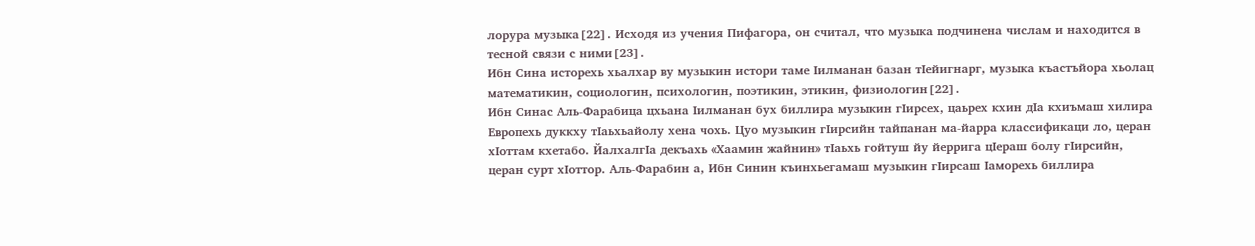лорура музыка[22]. Исходя из учения Пифагора, он считал, что музыка подчинена числам и находится в тесной связи с ними[23].
Ибн Сина исторехь хьалхар ву музыкин истори таме Ӏилманан базан тӀейигнарг, музыка къастъйора хьолац математикин, социологин, психологин, поэтикин, этикин, физиологин[22].
Ибн Синас Аль-Фарабица цхьана Ӏилманан бух биллира музыкин гӀирсех, цаьрех кхин дӀа кхиъмаш хилира Европехь дуккху тӀаьхьайолу хена чохь. Цуо музыкин гӀирсийн тайпанан ма-йарра классификаци ло, церан хӀоттам кхетабо. ЙалхалгӀа декъахь «Хаамин жайнин» тӀаьхь гойтуш йу йеррига цӀераш болу гӀирсийн, церан сурт хӀоттор. Аль-Фарабин а, Ибн Синин къинхьегамаш музыкин гӀирсаш Ӏаморехь биллира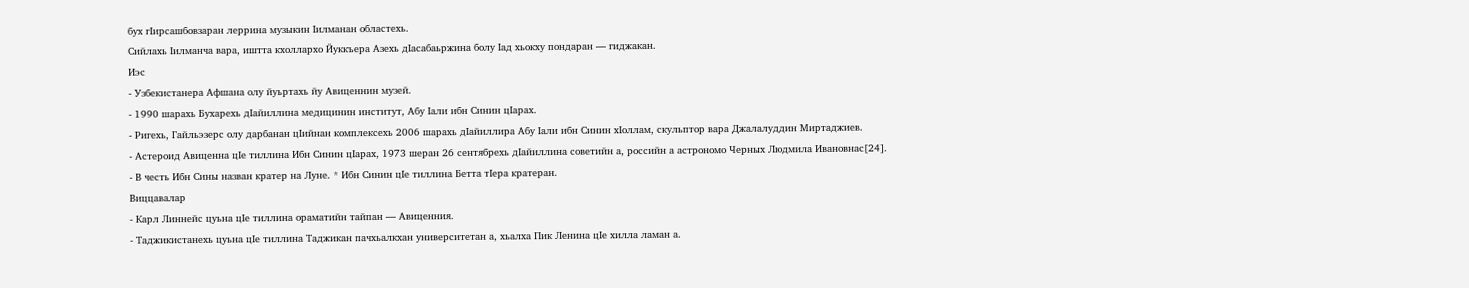бух гӀирсашбовзаран леррина музыкин Ӏилманан областехь.
Сийлахь Ӏилманча вара, иштта кхоллархо Йуккъера Азехь дӀасабаьржина болу Ӏад хьокху пондаран — гиджакан.
Иэс
- Узбекистанера Афшана олу йуьртахь йу Авиценнин музей.
- 1990 шарахь Бухарехь дӀайиллина медицинин институт, Абу Ӏали ибн Синин цӀарах.
- Ригехь, Гайльэзерс олу дарбанан цӀийнан комплексехь 2006 шарахь дӀайиллира Абу Ӏали ибн Синин хӀоллам, скульптор вара Джалалуддин Миртаджиев.
- Астероид Авиценна цӀе тиллина Ибн Синин цӀарах, 1973 шеран 26 сентябрехь дӀайиллина советийн а, российн а астрономо Черных Людмила Ивановнас[24].
- В честь Ибн Сины назван кратер на Луне. * Ибн Синин цӀе тиллина Бетта тӀера кратеран.
Виццавалар
- Карл Линнейс цуьна цӀе тиллина ораматийн тайпан — Авиценния.
- Таджикистанехь цуьна цӀе тиллина Таджикан пачхьалкхан университетан а, хьалха Пик Ленина цӀе хилла ламан а.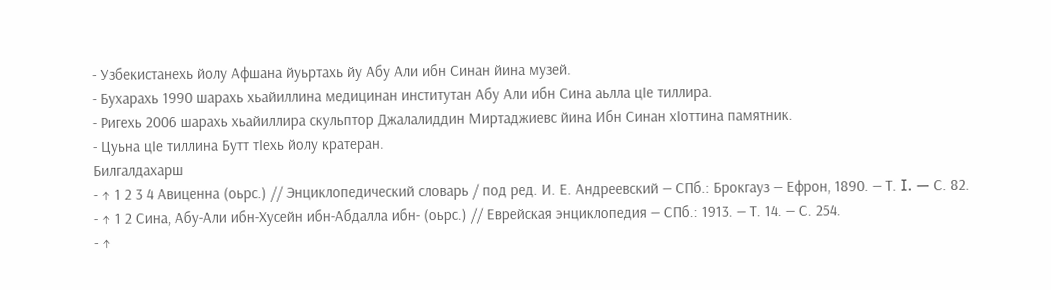- Узбекистанехь йолу Афшана йуьртахь йу Абу Али ибн Синан йина музей.
- Бухарахь 1990 шарахь хьайиллина медицинан институтан Абу Али ибн Сина аьлла цӀе тиллира.
- Ригехь 2006 шарахь хьайиллира скульптор Джалалиддин Миртаджиевс йина Ибн Синан хӀоттина памятник.
- Цуьна цӀе тиллина Бутт тӀехь йолу кратеран.
Билгалдахарш
- ↑ 1 2 3 4 Авиценна (оьрс.) // Энциклопедический словарь / под ред. И. Е. Андреевский — СПб.: Брокгауз — Ефрон, 1890. — Т. I. — С. 82.
- ↑ 1 2 Сина, Абу-Али ибн-Хусейн ибн-Абдалла ибн- (оьрс.) // Еврейская энциклопедия — СПб.: 1913. — Т. 14. — С. 254.
- ↑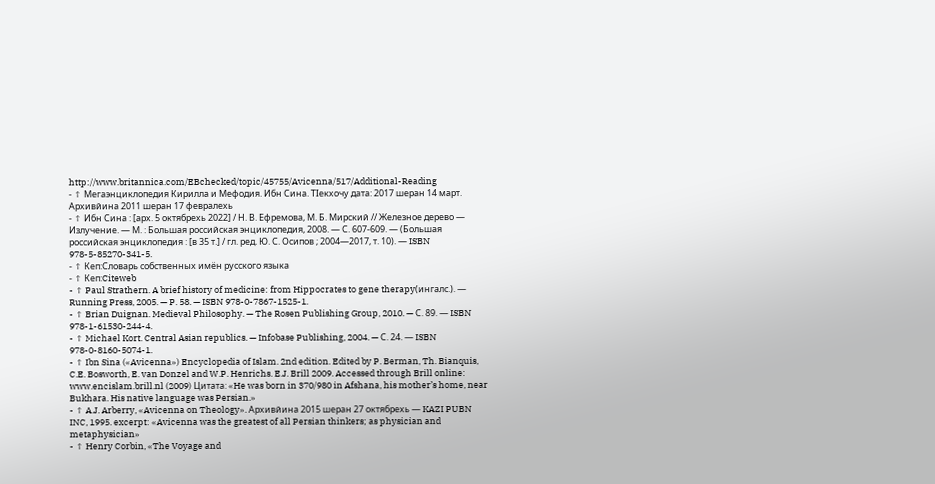http://www.britannica.com/EBchecked/topic/45755/Avicenna/517/Additional-Reading
- ↑ Мегаэнциклопедия Кирилла и Мефодия. Ибн Сина. ТӀекхочу дата: 2017 шеран 14 март. Архивйина 2011 шеран 17 февралехь
- ↑ Ибн Сина : [арх. 5 октябрехь 2022] / Н. В. Ефремова, М. Б. Мирский // Железное дерево — Излучение. — М. : Большая российская энциклопедия, 2008. — С. 607-609. — (Большая российская энциклопедия : [в 35 т.] / гл. ред. Ю. С. Осипов ; 2004—2017, т. 10). — ISBN 978-5-85270-341-5.
- ↑ Кеп:Словарь собственных имён русского языка
- ↑ Кеп:Citeweb
- ↑ Paul Strathern. A brief history of medicine: from Hippocrates to gene therapy(ингалс.). — Running Press, 2005. — P. 58. — ISBN 978-0-7867-1525-1.
- ↑ Brian Duignan. Medieval Philosophy. — The Rosen Publishing Group, 2010. — С. 89. — ISBN 978-1-61530-244-4.
- ↑ Michael Kort. Central Asian republics. — Infobase Publishing, 2004. — С. 24. — ISBN 978-0-8160-5074-1.
- ↑ Ibn Sina («Avicenna») Encyclopedia of Islam. 2nd edition. Edited by P. Berman, Th. Bianquis, C.E. Bosworth, E. van Donzel and W.P. Henrichs. E.J. Brill 2009. Accessed through Brill online: www.encislam.brill.nl (2009) Цитата: «He was born in 370/980 in Afshana, his mother’s home, near Bukhara. His native language was Persian.»
- ↑ A.J. Arberry, «Avicenna on Theology». Архивйина 2015 шеран 27 октябрехь — KAZI PUBN INC, 1995. excerpt: «Avicenna was the greatest of all Persian thinkers; as physician and metaphysician»
- ↑ Henry Corbin, «The Voyage and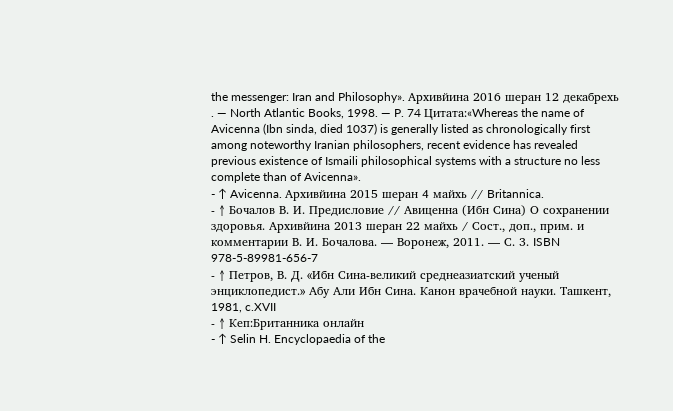the messenger: Iran and Philosophy». Архивйина 2016 шеран 12 декабрехь . — North Atlantic Books, 1998. — P. 74 Цитата:«Whereas the name of Avicenna (Ibn sinda, died 1037) is generally listed as chronologically first among noteworthy Iranian philosophers, recent evidence has revealed previous existence of Ismaili philosophical systems with a structure no less complete than of Avicenna».
- ↑ Avicenna. Архивйина 2015 шеран 4 майхь // Britannica.
- ↑ Бочалов В. И. Предисловие // Авиценна (Ибн Сина) О сохранении здоровья. Архивйина 2013 шеран 22 майхь / Сост., доп., прим. и комментарии В. И. Бочалова. — Воронеж, 2011. — С. 3. ISBN 978-5-89981-656-7
- ↑ Петров, В. Д. «Ибн Сина-великий среднеазиатский ученый энциклопедист.» Абу Али Ибн Сина. Канон врачебной науки. Ташкент, 1981, c.XVII
- ↑ Кеп:Британника онлайн
- ↑ Selin H. Encyclopaedia of the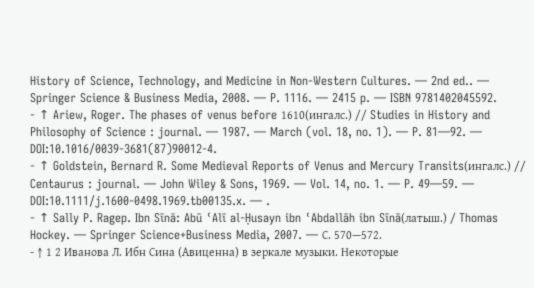History of Science, Technology, and Medicine in Non-Western Cultures. — 2nd ed.. — Springer Science & Business Media, 2008. — P. 1116. — 2415 p. — ISBN 9781402045592.
- ↑ Ariew, Roger. The phases of venus before 1610(ингалс.) // Studies in History and Philosophy of Science : journal. — 1987. — March (vol. 18, no. 1). — P. 81—92. — DOI:10.1016/0039-3681(87)90012-4.
- ↑ Goldstein, Bernard R. Some Medieval Reports of Venus and Mercury Transits(ингалс.) // Centaurus : journal. — John Wiley & Sons, 1969. — Vol. 14, no. 1. — P. 49—59. — DOI:10.1111/j.1600-0498.1969.tb00135.x. — .
- ↑ Sally P. Ragep. Ibn Sīnā: Abū ʿAlī al‐Ḥusayn ibn ʿAbdallāh ibn Sīnā(латыш.) / Thomas Hockey. — Springer Science+Business Media, 2007. — С. 570—572.
- ↑ 1 2 Иванова Л. Ибн Сина (Авиценна) в зеркале музыки. Некоторые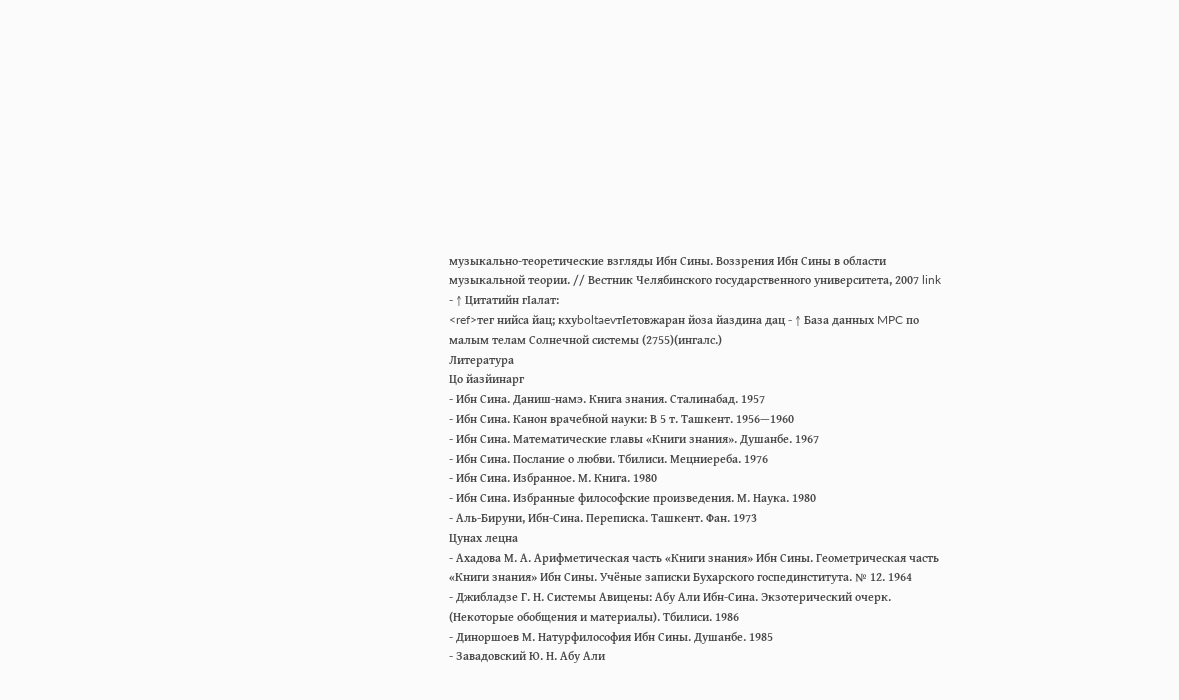музыкально-теоретические взгляды Ибн Сины. Воззрения Ибн Сины в области музыкальной теории. // Вестник Челябинского государственного университета, 2007 link
- ↑ Цитатийн гӀалат:
<ref>тег нийса йац; кхуboltaevтIетовжаран йоза йаздина дац - ↑ База данных MPC по малым телам Солнечной системы (2755)(ингалс.)
Литература
Цо йазйинарг
- Ибн Сина. Даниш-намэ. Книга знания. Сталинабад. 1957
- Ибн Сина. Канон врачебной науки: В 5 т. Ташкент. 1956—1960
- Ибн Сина. Математические главы «Книги знания». Душанбе. 1967
- Ибн Сина. Послание о любви. Тбилиси. Мецниереба. 1976
- Ибн Сина. Избранное. М. Книга. 1980
- Ибн Сина. Избранные философские произведения. М. Наука. 1980
- Аль-Бируни, Ибн-Сина. Переписка. Ташкент. Фан. 1973
Цунах лецна
- Ахадова М. А. Арифметическая часть «Книги знания» Ибн Сины. Геометрическая часть «Книги знания» Ибн Сины. Учёные записки Бухарского госпединститута. № 12. 1964
- Джибладзе Г. Н. Системы Авицены: Абу Али Ибн-Сина. Экзотерический очерк. (Некоторые обобщения и материалы). Тбилиси. 1986
- Диноршоев М. Натурфилософия Ибн Сины. Душанбе. 1985
- Завадовский Ю. Н. Абу Али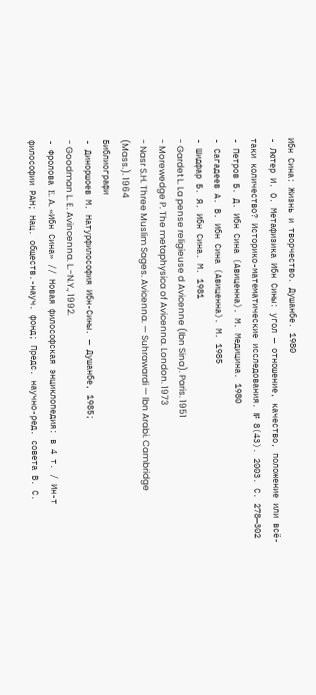Ибн Сина: Жизнь и творчество. Душанбе. 1980
- Лютер И. О. Метафизика Ибн Сины: угол — отношение, качество, положение или всё-таки количество? Историко-математические исследования. № 8(43). 2003. С. 278—302
- Петров Б. Д. Ибн Сина (Авиценна). М. Медицина. 1980
- Сагадеев А. В. Ибн Сина (Авиценна). М. 1985
- Шидфар Б. Я. Ибн Сина. М. 1981
- Gardet L. La pense religieuse d Avicenne (Ibn Sina). Paris. 1951
- Morewedge P. The metaphysica of Avicenna. London. 1973
- Nasr S.H. Three Muslim Sages. Avicenna. — Suhrawardi — lbn Arabi. Cambridge (Mass.). 1964
Библиографи
- Диноршоев М. Натурфилософия Ибн-Сины. — Душанбе, 1985;
- Goodman L. E. Avincenna. L.-N.Y., 1992.
- Фролова Ε. A. «Ибн Сина» // Новая философская энциклопедия: в 4 т. / Ин-т философии РАН; Нац. обществ.-науч. фонд; Предс. научно-ред. совета В. С.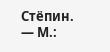Стёпин. — М.: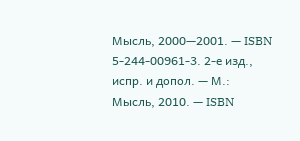Мысль, 2000—2001. — ISBN 5-244-00961-3. 2-е изд., испр. и допол. — М.: Мысль, 2010. — ISBN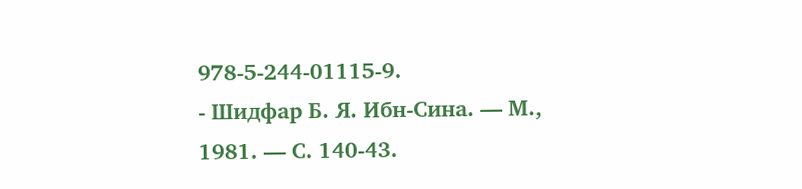978-5-244-01115-9.
- Шидфар Б. Я. Ибн-Сина. — М., 1981. — С. 140-43.